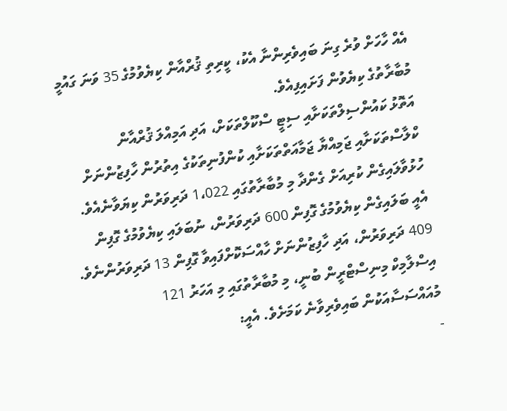އެއް ހާހަށް ވުރެ ގިނަ ބައިވެރިންނާ އެކު، ކީރިތި ޤުރްއާން ކިޔެވުމުގެ 35 ވަނަ ގައުމީ މުބާރާތުގެ ކިޔެވުން ފަށައިފިއެވެ.
އަތޮޅު ކައުންސިލްތަކަށާއި ސިޓީ ސްކޫލްތަކަށް، އަދި އަމިއްލަ ޤުރްއާން ކްލާސްތަކަށާއި ޖަމިއްޔާ ޖަމާއަތްތަކަށާއި ކުންފުނިތަކުގެ އިތުރުން ހާފިޒުންނަށް ހުޅުވާލައިގެން ކުރިއަށް ގެންދާ މި މުބާރާތުގައި 1،022 ދަރިވަރުން ކިޔަވާނެއެވެ.
އެއީ ބަލައިގެން ކިޔެވުމުގެ ގޮފިން 600 ދަރިވަރުން، ނުބަލައި ކިޔެވުމުގެ ގޮފިން 409 ދަރިވަރުން، އަދި ހާފިޒުންނަށް ހާއްސަކޮށްފައިވާ ގޮފިން 13 ދަރިވަރުންނެވެ.
އިސްލާމިކް މިނިސްޓްރީން ބުނީ، މި މުބާރާތުގައި މި އަހަރު 121 މުއައްސަސާއަކުން ބައިވެރިވާނެ ކަމަށެވެ. އެއީ:
-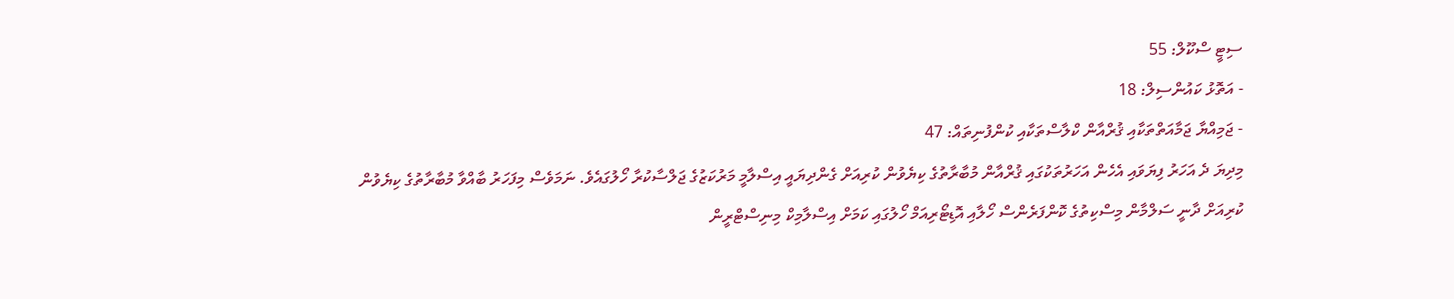ސިޓީ ސްކޫލް: 55
- އަތޮޅު ކައުންސިލް: 18
- ޖަމިއްޔާ ޖަމާއަތްތަކާއި ޤުރްއާން ކްލާސްތަކާއި ކުންފުނިތައް: 47
މިދިޔަ ދެ އަހަރު ފިޔަވައި އެހެން އަހަރުތަކުގައި ޤުރްއާން މުބާރާތުގެ ކިޔެވުން ކުރިއަށް ގެންދިޔައީ އިސްލާމީ މަރުކަޒުގެ ޖަލްސާކުރާ ހޯލުގައެވެ. ނަމަވެސް މިފަހަރު ބާއްވާ މުބާރާތުގެ ކިޔެވުން ކުރިއަށް ދާނީ ސަލްމާން މިސްކިތުގެ ކޮންފަރެންސް ހޯލާއި އޮޑިޓޯރިއަމް ހޯލުގައި ކަމަށް އިސްލާމިކް މިނިސްޓްރީން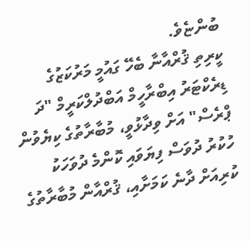ބުންޏެވެ.
ކީރިތި ޤުރްއާނާ ބެހޭ ގައުމީ މަރުކަޒުގެ ޑިރެކްޓަރު އިބްރާހީމް އަބްދުލްކަރީމް "ދަ ޕްރެސް" އަށް ވިދާޅުވީ، މުބާރާތުގެ ކިޔެވުން ހުކުރު ދުވަސް ފިޔަވައި ކޮންމެ ދުވަހަކު ކުރިއަށް ދާނެ ކަމަށާއި، ޤުރްއާން މުބާރާތުގެ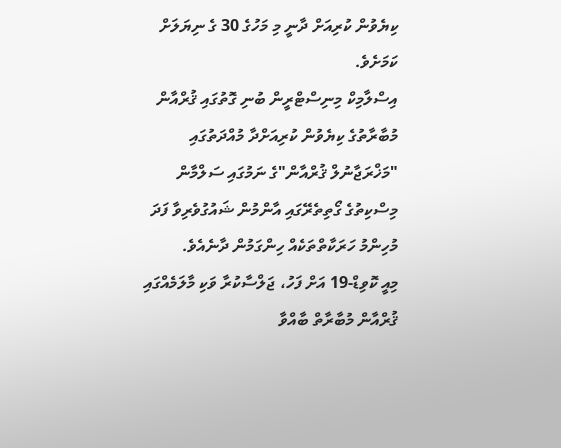ކިޔެވުން ކުރިއަށް ދާނީ މި މަހުގެ 30 ގެ ނިޔަލަށް ކަމަށެވެ.
އިސްލާމިކް މިނިސްޓްރީން ބުނި ގޮތުގައި ޤުރްއާން މުބާރާތުގެ ކިޔެވުން ކުރިއަށްދާ މުއްދަތުގައި "މަޚްރަޖާނުލް ޤުރްއާން"ގެ ނަމުގައި ސަލްމާން މިސްކިތުގެ ގޯތިތެރޭގައި އާންމުން ޝައުގުވެރިވާ ފަދަ މުހިންމު ހަރަކާތްތަކެއް ހިންގަމުން ދާނެއެވެ.
މިއީ ކޮވިޑް-19 އަށް ފަހު، ޖަލްސާކުރާ ވަކި މާލަމެއްގައި ޤުރްއާން މުބާރާތް ބާއްވާ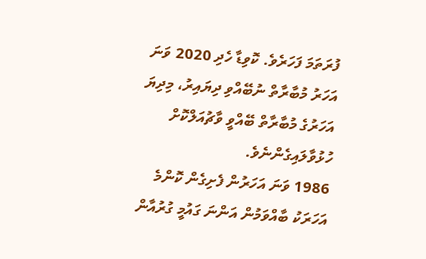ފުރަތަމަ ފަހަރެވެ. ކޮވިޑާ ހެދި 2020 ވަނަ އަހަރު މުބާރާތް ނުބޭއްވި ދިޔައިރު، މިދިޔަ އަހަރުގެ މުބާރާތް ބޭއްވީ ވާޗުއަލްކޮށް ހުޅުވާލައިގެންނެވެ.
1986 ވަނަ އަހަރުން ފެށިގެން ކޮންމެ އަހަރަކު ބާއްވަމުން އަންނަ ގައުމީ ގުރުއާން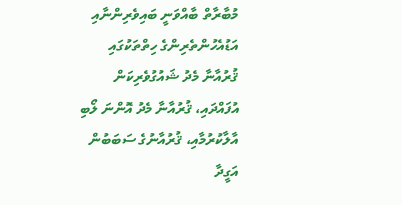މުބާރާތް ބާއްވަނީ ބައިވެރިންނާއި އަޑުއެހުންތެރިންގެ ހިތްތަކުގައި ޤުރުއާނާ މެދު ޝައުގުވެރިކަން އުފައްދައި، ޤުރުއާނާ މެދު އޮންނަ ލޯބި އާލާކުރުމާއި، ޤުރުއާނުގެ ސަބަބުން އަގީދާ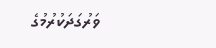ވަރުގަދަކުރުމުގެ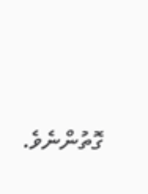ގޮތުންނެވެ.